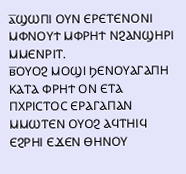ⲁ̅ϢⲰⲠⲒ ⲞⲨⲚ ⲈⲢⲈⲦⲈⲚⲞⲚⲒ ⲘⲪⲚⲞⲨϮ ⲘⲪⲢⲎϮ ⲚϨⲀⲚϢⲎⲢⲒ ⲘⲘⲈⲚⲢⲒⲦ.
ⲃ̅ⲞⲨⲞϨ ⲘⲞϢⲒ ϦⲈⲚⲞⲨⲀⲄⲀⲠⲎ ⲔⲀⲦⲀ ⲪⲢⲎϮ ⲞⲚ ⲈⲦⲀ ⲠⲬⲢⲒⲤⲦⲞⲤ ⲈⲢⲀⲄⲀⲠⲀⲚ ⲘⲘⲰⲦⲈⲚ ⲞⲨⲞϨ ⲀϤⲦⲎⲒϤ ⲈϨⲢⲎⲒ ⲈϪⲈⲚ ⲐⲎⲚⲞⲨ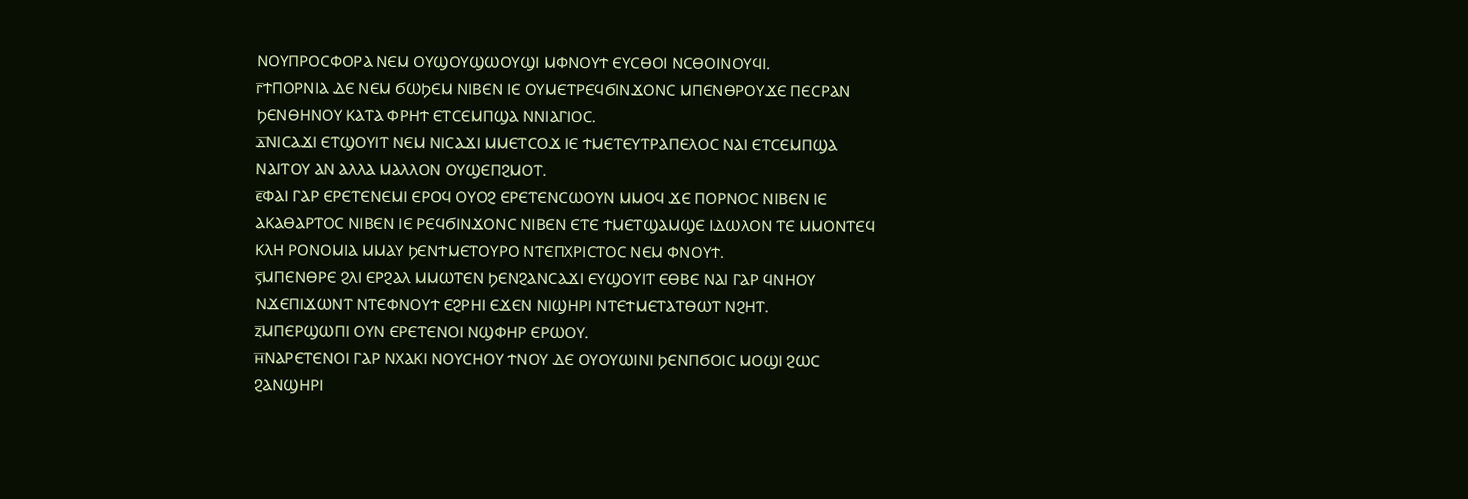ⲚⲞⲨⲠⲢⲞⲤⲪⲞⲢⲀ ⲚⲈⲘ ⲞⲨϢⲞⲨϢⲰⲞⲨϢⲒ ⲘⲪⲚⲞⲨϮ ⲈⲨⲤⲐⲞⲒ ⲚⲤⲐⲞⲒⲚⲞⲨϤⲒ.
ⲅ̅ϮⲠⲞⲢⲚⲒⲀ ⲆⲈ ⲚⲈⲘ ϬⲰϦⲈⲘ ⲚⲒⲂⲈⲚ ⲒⲈ ⲞⲨⲘⲈⲦⲢⲈϤϬⲒⲚϪⲞⲚⲤ ⲘⲠⲈⲚⲐⲢⲞⲨϪⲈ ⲠⲈⲤⲢⲀⲚ ϦⲈⲚⲐⲎⲚⲞⲨ ⲔⲀⲦⲀ ⲪⲢⲎϮ ⲈⲦⲤⲈⲘⲠϢⲀ ⲚⲚⲒⲀⲄⲒⲞⲤ.
ⲇ̅ⲚⲒⲤⲀϪⲒ ⲈⲦϢⲞⲨⲒⲦ ⲚⲈⲘ ⲚⲒⲤⲀϪⲒ ⲘⲘⲈⲦⲤⲞϪ ⲒⲈ ϮⲘⲈⲦⲈⲨⲦⲢⲀⲠⲈⲖⲞⲤ ⲚⲀⲒ ⲈⲦⲤⲈⲘⲠϢⲀ ⲚⲀⲒⲦⲞⲨ ⲀⲚ ⲀⲖⲖⲀ ⲘⲀⲖⲖⲞⲚ ⲞⲨϢⲈⲠϨⲘⲞⲦ.
ⲉ̅ⲪⲀⲒ ⲄⲀⲢ ⲈⲢⲈⲦⲈⲚⲈⲘⲒ ⲈⲢⲞϤ ⲞⲨⲞϨ ⲈⲢⲈⲦⲈⲚⲤⲰⲞⲨⲚ ⲘⲘⲞϤ ϪⲈ ⲠⲞⲢⲚⲞⲤ ⲚⲒⲂⲈⲚ ⲒⲈ ⲀⲔⲀⲐⲀⲢⲦⲞⲤ ⲚⲒⲂⲈⲚ ⲒⲈ ⲢⲈϤϬⲒⲚϪⲞⲚⲤ ⲚⲒⲂⲈⲚ ⲈⲦⲈ ϮⲘⲈⲦϢⲀⲘϢⲈ ⲒⲆⲰⲖⲞⲚ ⲦⲈ ⲘⲘⲞⲚⲦⲈϤ ⲔⲖⲎ ⲢⲞⲚⲞⲘⲒⲀ ⲘⲘⲀⲨ ϦⲈⲚϮⲘⲈⲦⲞⲨⲢⲞ ⲚⲦⲈⲠⲬⲢⲒⲤⲦⲞⲤ ⲚⲈⲘ ⲪⲚⲞⲨϮ.
ⲋ̅ⲘⲠⲈⲚⲐⲢⲈ ϨⲖⲒ ⲈⲢϨⲀⲖ ⲘⲘⲰⲦⲈⲚ ϦⲈⲚϨⲀⲚⲤⲀϪⲒ ⲈⲨϢⲞⲨⲒⲦ ⲈⲐⲂⲈ ⲚⲀⲒ ⲄⲀⲢ ϤⲚⲎⲞⲨ ⲚϪⲈⲠⲒϪⲰⲚⲦ ⲚⲦⲈⲪⲚⲞⲨϮ ⲈϨⲢⲎⲒ ⲈϪⲈⲚ ⲚⲒϢⲎⲢⲒ ⲚⲦⲈϮⲘⲈⲦⲀⲦⲐⲰⲦ ⲚϨⲎⲦ.
ⲍ̅ⲘⲠⲈⲢϢⲰⲠⲒ ⲞⲨⲚ ⲈⲢⲈⲦⲈⲚⲞⲒ ⲚϢⲪⲎⲢ ⲈⲢⲰⲞⲨ.
ⲏ̅ⲚⲀⲢⲈⲦⲈⲚⲞⲒ ⲄⲀⲢ ⲚⲬⲀⲔⲒ ⲚⲞⲨⲤⲎⲞⲨ ϮⲚⲞⲨ ⲆⲈ ⲞⲨⲞⲨⲰⲒⲚⲒ ϦⲈⲚⲠϬⲞⲒⲤ ⲘⲞϢⲒ ϨⲰⲤ ϨⲀⲚϢⲎⲢⲒ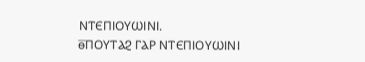ⲚⲦⲈⲠⲒⲞⲨⲰⲒⲚⲒ.
ⲑ̅ⲠⲞⲨⲦⲀϨ ⲄⲀⲢ ⲚⲦⲈⲠⲒⲞⲨⲰⲒⲚⲒ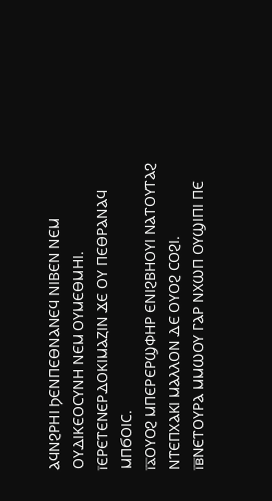ⲀϤⲚϨⲢⲎⲒ ϦⲈⲚⲠⲈⲐⲚⲀⲚⲈϤ ⲚⲒⲂⲈⲚ ⲚⲈⲘ ⲞⲨⲆⲒⲔⲈⲞⲤⲨⲚⲎ ⲚⲈⲘ ⲞⲨⲘⲈⲐⲘⲎⲒ.
ⲓ̅ⲈⲢⲈⲦⲈⲚⲈⲢⲆⲞⲔⲒⲘⲀⲌⲒⲚ ϪⲈ ⲞⲨ ⲠⲈⲐⲢⲀⲚⲀϤ ⲘⲠϬⲞⲒⲤ.
ⲓ̅ⲁ̅ⲞⲨⲞϨ ⲘⲠⲈⲢⲈⲢϢⲪⲎⲢ ⲈⲚⲒϨⲂⲎⲞⲨⲒ ⲚⲀⲦⲞⲨⲦⲀϨ ⲚⲦⲈⲠⲬⲀⲔⲒ ⲘⲀⲖⲖⲞⲚ ⲆⲈ ⲞⲨⲞϨ ⲤⲞϨⲒ.
ⲓ̅ⲃ̅ⲚⲈⲦⲞⲨⲢⲀ ⲘⲘⲰⲞⲨ ⲄⲀⲢ ⲚⲬⲰⲠ ⲞⲨϢⲒⲠⲒ ⲠⲈ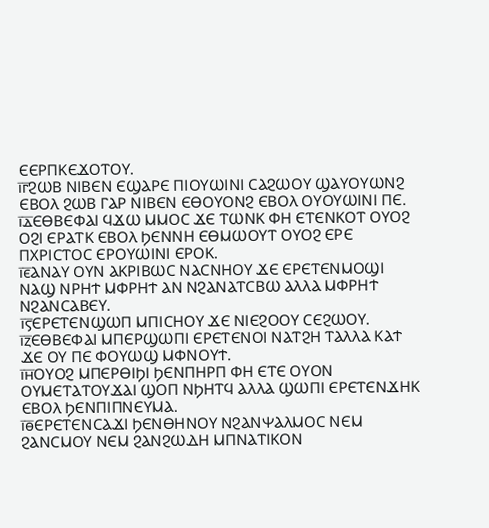ⲈⲈⲢⲠⲔⲈϪⲞⲦⲞⲨ.
ⲓ̅ⲅ̅ϨⲰⲂ ⲚⲒⲂⲈⲚ ⲈϢⲀⲢⲈ ⲠⲒⲞⲨⲰⲒⲚⲒ ⲤⲀϨⲰⲞⲨ ϢⲀⲨⲞⲨⲰⲚϨ ⲈⲂⲞⲖ ϨⲰⲂ ⲄⲀⲢ ⲚⲒⲂⲈⲚ ⲈⲐⲞⲨⲞⲚϨ ⲈⲂⲞⲖ ⲞⲨⲞⲨⲰⲒⲚⲒ ⲠⲈ.
ⲓ̅ⲇ̅ⲈⲐⲂⲈⲪⲀⲒ ϤϪⲰ ⲘⲘⲞⲤ ϪⲈ ⲦⲰⲚⲔ ⲪⲎ ⲈⲦⲈⲚⲔⲞⲦ ⲞⲨⲞϨ ⲞϨⲒ ⲈⲢⲀⲦⲔ ⲈⲂⲞⲖ ϦⲈⲚⲚⲎ ⲈⲐⲘⲰⲞⲨⲦ ⲞⲨⲞϨ ⲈⲢⲈ ⲠⲬⲢⲒⲤⲦⲞⲤ ⲈⲢⲞⲨⲰⲒⲚⲒ ⲈⲢⲞⲔ.
ⲓ̅ⲉ̅ⲀⲚⲀⲨ ⲞⲨⲚ ⲀⲔⲢⲒⲂⲰⲤ ⲚⲀⲤⲚⲎⲞⲨ ϪⲈ ⲈⲢⲈⲦⲈⲚⲘⲞϢⲒ ⲚⲀϢ ⲚⲢⲎϮ ⲘⲪⲢⲎϮ ⲀⲚ ⲚϨⲀⲚⲀⲦⲤⲂⲰ ⲀⲖⲖⲀ ⲘⲪⲢⲎϮ ⲚϨⲀⲚⲤⲀⲂⲈⲨ.
ⲓ̅ⲋ̅ⲈⲢⲈⲦⲈⲚϢⲰⲠ ⲘⲠⲒⲤⲎⲞⲨ ϪⲈ ⲚⲒⲈϨⲞⲞⲨ ⲤⲈϨⲰⲞⲨ.
ⲓ̅ⲍ̅ⲈⲐⲂⲈⲪⲀⲒ ⲘⲠⲈⲢϢⲰⲠⲒ ⲈⲢⲈⲦⲈⲚⲞⲒ ⲚⲀⲦϨⲎ ⲦⲀⲖⲖⲀ ⲔⲀϮ ϪⲈ ⲞⲨ ⲠⲈ ⲪⲞⲨⲰϢ ⲘⲪⲚⲞⲨϮ.
ⲓ̅ⲏ̅ⲞⲨⲞϨ ⲘⲠⲈⲢⲐⲒϦⲒ ϦⲈⲚⲠⲎⲢⲠ ⲪⲎ ⲈⲦⲈ ⲞⲨⲞⲚ ⲞⲨⲘⲈⲦⲀⲦⲞⲨϪⲀⲒ ϢⲞⲠ ⲚϦⲎⲦϤ ⲀⲖⲖⲀ ϢⲰⲠⲒ ⲈⲢⲈⲦⲈⲚϪⲎⲔ ⲈⲂⲞⲖ ϦⲈⲚⲠⲒⲠⲚⲈⲨⲘⲀ.
ⲓ̅ⲑ̅ⲈⲢⲈⲦⲈⲚⲤⲀϪⲒ ϦⲈⲚⲐⲎⲚⲞⲨ ⲚϨⲀⲚⲮⲀⲖⲘⲞⲤ ⲚⲈⲘ ϨⲀⲚⲤⲘⲞⲨ ⲚⲈⲘ ϨⲀⲚϨⲰⲆⲎ ⲘⲠⲚⲀⲦⲒⲔⲞⲚ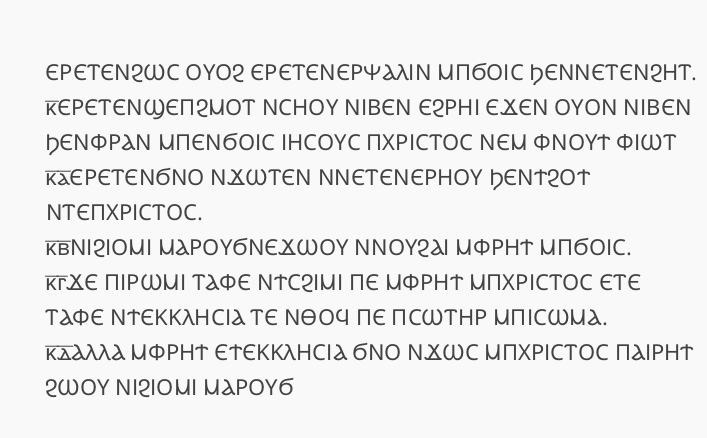ⲈⲢⲈⲦⲈⲚϨⲰⲤ ⲞⲨⲞϨ ⲈⲢⲈⲦⲈⲚⲈⲢⲮⲀⲖⲒⲚ ⲘⲠϬⲞⲒⲤ ϦⲈⲚⲚⲈⲦⲈⲚϨⲎⲦ.
ⲕ̅ⲈⲢⲈⲦⲈⲚϢⲈⲠϨⲘⲞⲦ ⲚⲤⲎⲞⲨ ⲚⲒⲂⲈⲚ ⲈϨⲢⲎⲒ ⲈϪⲈⲚ ⲞⲨⲞⲚ ⲚⲒⲂⲈⲚ ϦⲈⲚⲪⲢⲀⲚ ⲘⲠⲈⲚϬⲞⲒⲤ ⲒⲎⲤⲞⲨⲤ ⲠⲬⲢⲒⲤⲦⲞⲤ ⲚⲈⲘ ⲪⲚⲞⲨϮ ⲪⲒⲰⲦ
ⲕ̅ⲁ̅ⲈⲢⲈⲦⲈⲚϬⲚⲞ ⲚϪⲰⲦⲈⲚ ⲚⲚⲈⲦⲈⲚⲈⲢⲎⲞⲨ ϦⲈⲚϮϨⲞϮ ⲚⲦⲈⲠⲬⲢⲒⲤⲦⲞⲤ.
ⲕ̅ⲃ̅ⲚⲒϨⲒⲞⲘⲒ ⲘⲀⲢⲞⲨϬⲚⲈϪⲰⲞⲨ ⲚⲚⲞⲨϨⲀⲒ ⲘⲪⲢⲎϮ ⲘⲠϬⲞⲒⲤ.
ⲕ̅ⲅ̅ϪⲈ ⲠⲒⲢⲰⲘⲒ ⲦⲀⲪⲈ ⲚϮⲤϨⲒⲘⲒ ⲠⲈ ⲘⲪⲢⲎϮ ⲘⲠⲬⲢⲒⲤⲦⲞⲤ ⲈⲦⲈ ⲦⲀⲪⲈ ⲚϮⲈⲔⲔⲖⲎⲤⲒⲀ ⲦⲈ ⲚⲐⲞϤ ⲠⲈ ⲠⲤⲰⲦⲎⲢ ⲘⲠⲒⲤⲰⲘⲀ.
ⲕ̅ⲇ̅ⲀⲖⲖⲀ ⲘⲪⲢⲎϮ ⲈϮⲈⲔⲔⲖⲎⲤⲒⲀ ϬⲚⲞ ⲚϪⲰⲤ ⲘⲠⲬⲢⲒⲤⲦⲞⲤ ⲠⲀⲒⲢⲎϮ ϨⲰⲞⲨ ⲚⲒϨⲒⲞⲘⲒ ⲘⲀⲢⲞⲨϬ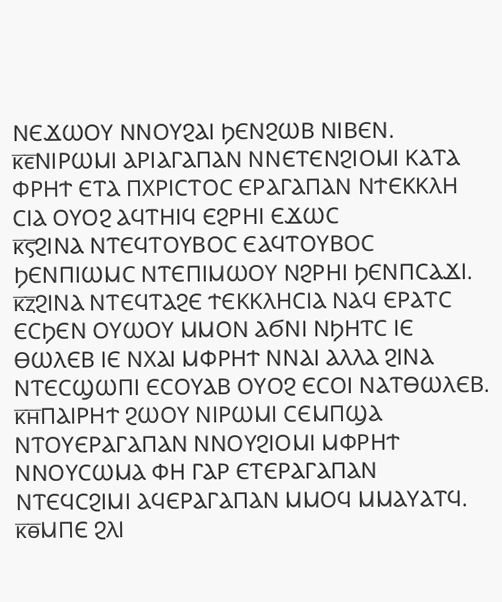ⲚⲈϪⲰⲞⲨ ⲚⲚⲞⲨϨⲀⲒ ϦⲈⲚϨⲰⲂ ⲚⲒⲂⲈⲚ.
ⲕ̅ⲉ̅ⲚⲒⲢⲰⲘⲒ ⲀⲢⲒⲀⲄⲀⲠⲀⲚ ⲚⲚⲈⲦⲈⲚϨⲒⲞⲘⲒ ⲔⲀⲦⲀ ⲪⲢⲎϮ ⲈⲦⲀ ⲠⲬⲢⲒⲤⲦⲞⲤ ⲈⲢⲀⲄⲀⲠⲀⲚ ⲚϮⲈⲔⲔⲖⲎ ⲤⲒⲀ ⲞⲨⲞϨ ⲀϤⲦⲎⲒϤ ⲈϨⲢⲎⲒ ⲈϪⲰⲤ
ⲕ̅ⲋ̅ϨⲒⲚⲀ ⲚⲦⲈϤⲦⲞⲨⲂⲞⲤ ⲈⲀϤⲦⲞⲨⲂⲞⲤ ϦⲈⲚⲠⲒⲰⲘⲤ ⲚⲦⲈⲠⲒⲘⲰⲞⲨ ⲚϨⲢⲎⲒ ϦⲈⲚⲠⲤⲀϪⲒ.
ⲕ̅ⲍ̅ϨⲒⲚⲀ ⲚⲦⲈϤⲦⲀϨⲈ ϮⲈⲔⲔⲖⲎⲤⲒⲀ ⲚⲀϤ ⲈⲢⲀⲦⲤ ⲈⲤϦⲈⲚ ⲞⲨⲰⲞⲨ ⲘⲘⲞⲚ ⲀϬⲚⲒ ⲚϦⲎⲦⲤ ⲒⲈ ⲐⲰⲖⲈⲂ ⲒⲈ ⲚⲬⲀⲒ ⲘⲪⲢⲎϮ ⲚⲚⲀⲒ ⲀⲖⲖⲀ ϨⲒⲚⲀ ⲚⲦⲈⲤϢⲰⲠⲒ ⲈⲤⲞⲨⲀⲂ ⲞⲨⲞϨ ⲈⲤⲞⲒ ⲚⲀⲦⲐⲰⲖⲈⲂ.
ⲕ̅ⲏ̅ⲠⲀⲒⲢⲎϮ ϨⲰⲞⲨ ⲚⲒⲢⲰⲘⲒ ⲤⲈⲘⲠϢⲀ ⲚⲦⲞⲨⲈⲢⲀⲄⲀⲠⲀⲚ ⲚⲚⲞⲨϨⲒⲞⲘⲒ ⲘⲪⲢⲎϮ ⲚⲚⲞⲨⲤⲰⲘⲀ ⲪⲎ ⲄⲀⲢ ⲈⲦⲈⲢⲀⲄⲀⲠⲀⲚ ⲚⲦⲈϤⲤϨⲒⲘⲒ ⲀϤⲈⲢⲀⲄⲀⲠⲀⲚ ⲘⲘⲞϤ ⲘⲘⲀⲨⲀⲦϤ.
ⲕ̅ⲑ̅ⲘⲠⲈ ϨⲖⲒ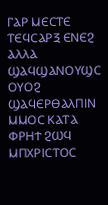ⲄⲀⲢ ⲘⲈⲤⲦⲈ ⲦⲈϤⲤⲀⲢⲜ ⲈⲚⲈϨ ⲀⲖⲖⲀ ϢⲀϤϢⲀⲚⲞⲨϢⲤ ⲞⲨⲞϨ ϢⲀϤⲈⲢⲐⲀⲖⲠⲒⲚ ⲘⲘⲞⲤ ⲔⲀⲦⲀ ⲪⲢⲎϮ ϨⲰϤ ⲘⲠⲬⲢⲒⲤⲦⲞⲤ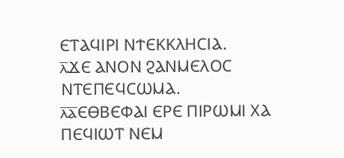ⲈⲦⲀϤⲒⲢⲒ ⲚϮⲈⲔⲔⲖⲎⲤⲒⲀ.
ⲗ̅ϪⲈ ⲀⲚⲞⲚ ϨⲀⲚⲘⲈⲖⲞⲤ ⲚⲦⲈⲠⲈϤⲤⲰⲘⲀ.
ⲗ̅ⲁ̅ⲈⲐⲂⲈⲪⲀⲒ ⲈⲢⲈ ⲠⲒⲢⲰⲘⲒ ⲬⲀ ⲠⲈϤⲒⲰⲦ ⲚⲈⲘ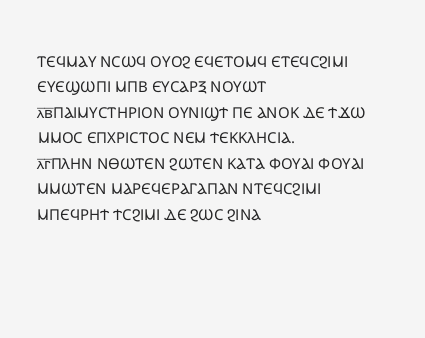ⲦⲈϤⲘⲀⲨ ⲚⲤⲰϤ ⲞⲨⲞϨ ⲈϤⲈⲦⲞⲘϤ ⲈⲦⲈϤⲤϨⲒⲘⲒ ⲈⲨⲈϢⲰⲠⲒ ⲘⲠⲂ ⲈⲨⲤⲀⲢⲜ ⲚⲞⲨⲰⲦ
ⲗ̅ⲃ̅ⲠⲀⲒⲘⲨⲤⲦⲎⲢⲒⲞⲚ ⲞⲨⲚⲒϢϮ ⲠⲈ ⲀⲚⲞⲔ ⲆⲈ ϮϪⲰ ⲘⲘⲞⲤ ⲈⲠⲬⲢⲒⲤⲦⲞⲤ ⲚⲈⲘ ϮⲈⲔⲔⲖⲎⲤⲒⲀ.
ⲗ̅ⲅ̅ⲠⲖⲎⲚ ⲚⲐⲰⲦⲈⲚ ϨⲰⲦⲈⲚ ⲔⲀⲦⲀ ⲪⲞⲨⲀⲒ ⲪⲞⲨⲀⲒ ⲘⲘⲰⲦⲈⲚ ⲘⲀⲢⲈϤⲈⲢⲀⲄⲀⲠⲀⲚ ⲚⲦⲈϤⲤϨⲒⲘⲒ ⲘⲠⲈϤⲢⲎϮ ϮⲤϨⲒⲘⲒ ⲆⲈ ϨⲰⲤ ϨⲒⲚⲀ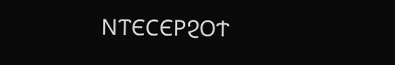ⲚⲦⲈⲤⲈⲢϨⲞϮ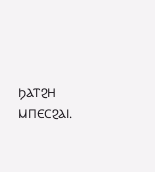ϦⲀⲦϨⲎ ⲘⲠⲈⲤϨⲀⲒ.